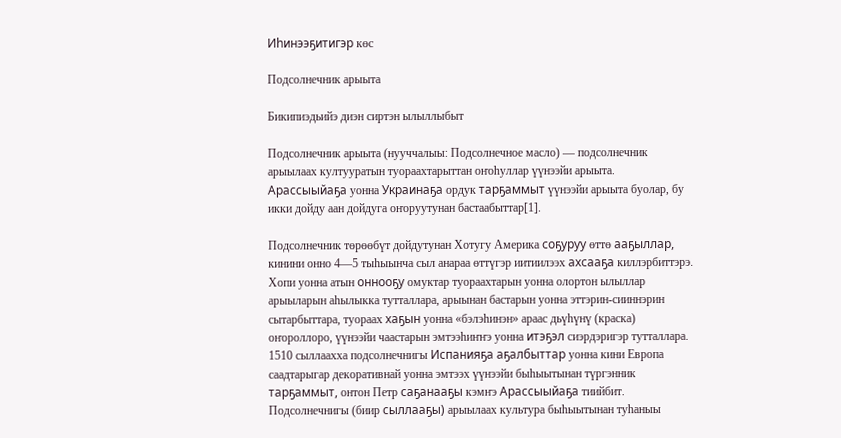Иһинээҕитигэр көс

Подсолнечник арыыта

Бикипиэдьийэ диэн сиртэн ылыллыбыт

Подсолнечник арыыта (нууччалыы: Подсолнечное масло) — подсолнечник арыылаах култууратын туораахтарыттан оҥоһуллар үүнээйи арыыта. Арассыыйаҕа уонна Украинаҕа ордук тарҕаммыт үүнээйи арыыта буолар, бу икки дойду аан дойдуга оҥоруутунан бастаабыттар[1].

Подсолнечник төрөөбүт дойдутунан Хотугу Америка соҕуруу өттө ааҕыллар, кинини онно 4—5 тыһыынча сыл анараа өттүгэр иитиилээх ахсааҕа киллэрбиттэрэ. Хопи уонна атын оннооҕу омуктар туораахтарын уонна олортон ылыллар арыыларын аһылыкка тутталлара, арыынан бастарын уонна эттэрин-сииннэрин сытарбыттара, туораах хаҕын уонна «бэлэһинэн» араас дьүһүнү (краска) оҥороллоро, үүнээйи чаастарын эмтээһиҥҥэ уонна итэҕэл сиэрдэригэр тутталлара. 1510 сыллаахха подсолнечнигы Испанияҕа аҕалбыттар уонна кини Европа саадтарыгар декоративнай уонна эмтээх үүнээйи быһыытынан түргэнник тарҕаммыт, онтон Петр саҕанааҕы кэмҥэ Арассыыйаҕа тиийбит. Подсолнечнигы (биир сыллааҕы) арыылаах культура быһыытынан туһаныы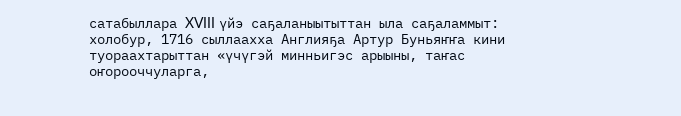сатабыллара XVIII үйэ саҕаланыытыттан ыла саҕаламмыт: холобур, 1716 сыллаахха Англияҕа Артур Буньяҥҥа кини туораахтарыттан «үчүгэй минньигэс арыыны, таҥас оҥорооччуларга,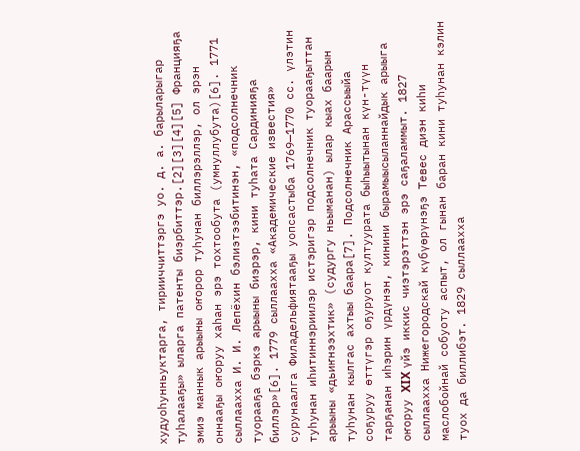худуоһунньуктарга, тирииччиттэргэ уо. д. а. барыларыгар туһалааҕы» ыларга патенты биэрбиттэр.[2][3][4][5] Францияҕа эмиэ маннык арыыны оҥорор туһунан биллэрэллэр, ол эрэн оннааҕы оҥоруу хаһан эрэ тохтообута (умнуллубута)[6]. 1771 сыллаахха И. И. Лепёхин бэлиэтээбитинэн, «подсолнечник туорааҕа бэркэ арыыны биэрэр, кини туһата Сардинияҕа биллэр»[6]. 1779 сыллаахха «Академические известия» сурунаалга Филадельфиятааҕы уопсастыба 1769—1770 сс. үлэтин туһунан иһитиннэриилэр истэригэр подсолнечник туорааҕыттан арыыны «дьиҥнээхтик» (судургу ньыманан) ылар кыах баарын туһунан кылгас ахтыы баара[7]. Подсолнечник Арассыыйа соҕуруу өттүгэр оҕуруот култуурата быһыытынан күн-түүн тарҕанан иһэрин үрдүнэн, кинини бырамыысыланнайдык арыыга оҥоруу XIX үйэ иккис чиэтэрэттэн эрэ саҕаламмыт. 1827 сыллаахха Нижегородскай күбүөрүнэҕэ Тевес диэн киһи маслобойнай собуоту аспыт, ол гынан баран кини туһунан кэлин туох да биллибэт. 1829 сыллаахха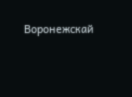Воронежскай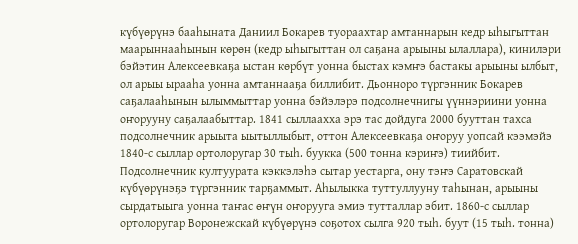күбүөрүнэ бааһыната Даниил Бокарев туораахтар амтаннарын кедр ыһыгыттан маарыннааһынын көрөн (кедр ыһыгыттан ол саҕана арыыны ылаллара), кинилэри бэйэтин Алексеевкаҕа ыстан көрбүт уонна быстах кэмҥэ бастакы арыыны ылбыт, ол арыы ырааһа уонна амтаннааҕа биллибит. Дьонноро түргэнник Бокарев саҕалааһынын ылыммыттар уонна бэйэлэрэ подсолнечнигы үүннэриини уонна оҥорууну саҕалаабыттар. 1841 сыллаахха эрэ тас дойдуга 2000 бууттан тахса подсолнечник арыыта ыытыллыбыт, оттон Алексеевкаҕа оҥоруу уопсай кээмэйэ 1840-с сыллар ортолоругар 30 тыһ. буукка (500 тонна кэриҥэ) тиийбит. Подсолнечник култуурата кэккэлэһэ сытар уестарга, ону тэҥэ Саратовскай күбүөрүнэҕэ түргэнник тарҕаммыт. Аһылыкка туттуллууну таһынан, арыыны сырдатыыга уонна таҥас өҥүн оҥорууга эмиэ тутталлар эбит. 1860-с сыллар ортолоругар Воронежскай күбүөрүнэ соҕотох сылга 920 тыһ. буут (15 тыһ. тонна)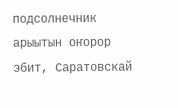подсолнечник арыытын оҥорор эбит, Саратовскай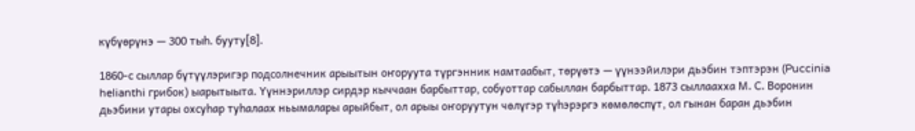күбүөрүнэ — 300 тыһ. бууту[8].

1860-с сыллар бүтүүлэригэр подсолнечник арыытын оҥоруута түргэнник намтаабыт, төрүөтэ — үүнээйилэри дьэбин тэптэрэн (Puccinia helianthi грибок) ыарытыыта. Үүннэриллэр сирдэр кыччаан барбыттар, собуоттар сабыллан барбыттар. 1873 сыллаахха М. С. Воронин дьэбини утары охсуһар туһалаах ньымалары арыйбыт, ол арыы оҥоруутун чөлүгэр түһэрэргэ көмөлөспүт, ол гынан баран дьэбин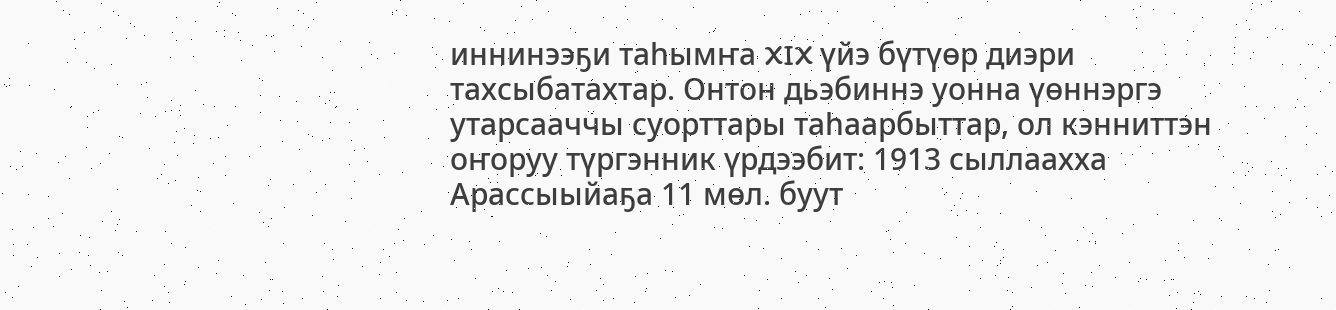иннинээҕи таһымҥа XIX үйэ бүтүөр диэри тахсыбатахтар. Онтон дьэбиннэ уонна үөннэргэ утарсааччы суорттары таһаарбыттар, ол кэнниттэн оҥоруу түргэнник үрдээбит: 1913 сыллаахха Арассыыйаҕа 11 мөл. буут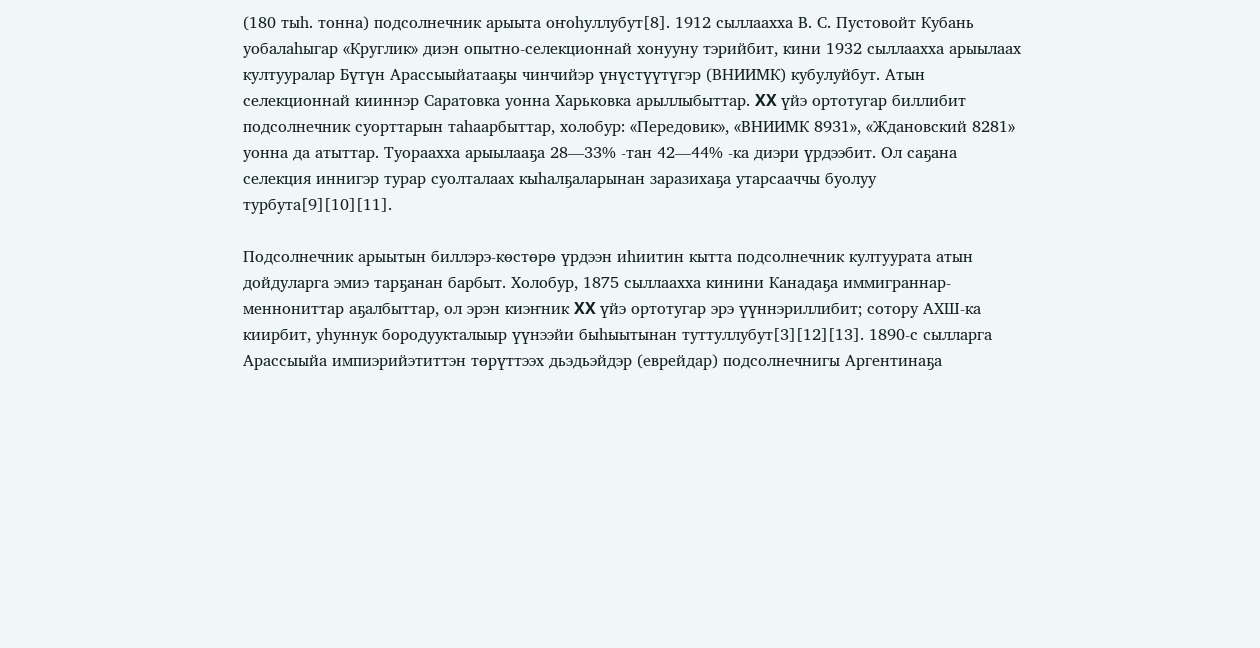(180 тыһ. тонна) подсолнечник арыыта оҥоһуллубут[8]. 1912 сыллаахха В. С. Пустовойт Кубань уобалаһыгар «Круглик» диэн опытно-селекционнай хонууну тэрийбит, кини 1932 сыллаахха арыылаах култууралар Бүтүн Арассыыйатааҕы чинчийэр үнүстүүтүгэр (ВНИИМК) кубулуйбут. Атын селекционнай кииннэр Саратовка уонна Харьковка арыллыбыттар. XX үйэ ортотугар биллибит подсолнечник суорттарын таһаарбыттар, холобур: «Передовик», «ВНИИМК 8931», «Ждановский 8281» уонна да атыттар. Туораахха арыылааҕа 28—33% -тан 42—44% -ка диэри үрдээбит. Ол саҕана селекция иннигэр турар суолталаах кыһалҕаларынан заразихаҕа утарсааччы буолуу турбута[9][10][11].

Подсолнечник арыытын биллэрэ-көстөрө үрдээн иһиитин кытта подсолнечник култуурата атын дойдуларга эмиэ тарҕанан барбыт. Холобур, 1875 сыллаахха кинини Канадаҕа иммиграннар-меннониттар аҕалбыттар, ол эрэн киэҥник XX үйэ ортотугар эрэ үүннэриллибит; сотору АХШ-ка киирбит, уһуннук бородуукталыыр үүнээйи быһыытынан туттуллубут[3][12][13]. 1890-с сылларга Арассыыйа импиэрийэтиттэн төрүттээх дьэдьэйдэр (еврейдар) подсолнечнигы Аргентинаҕа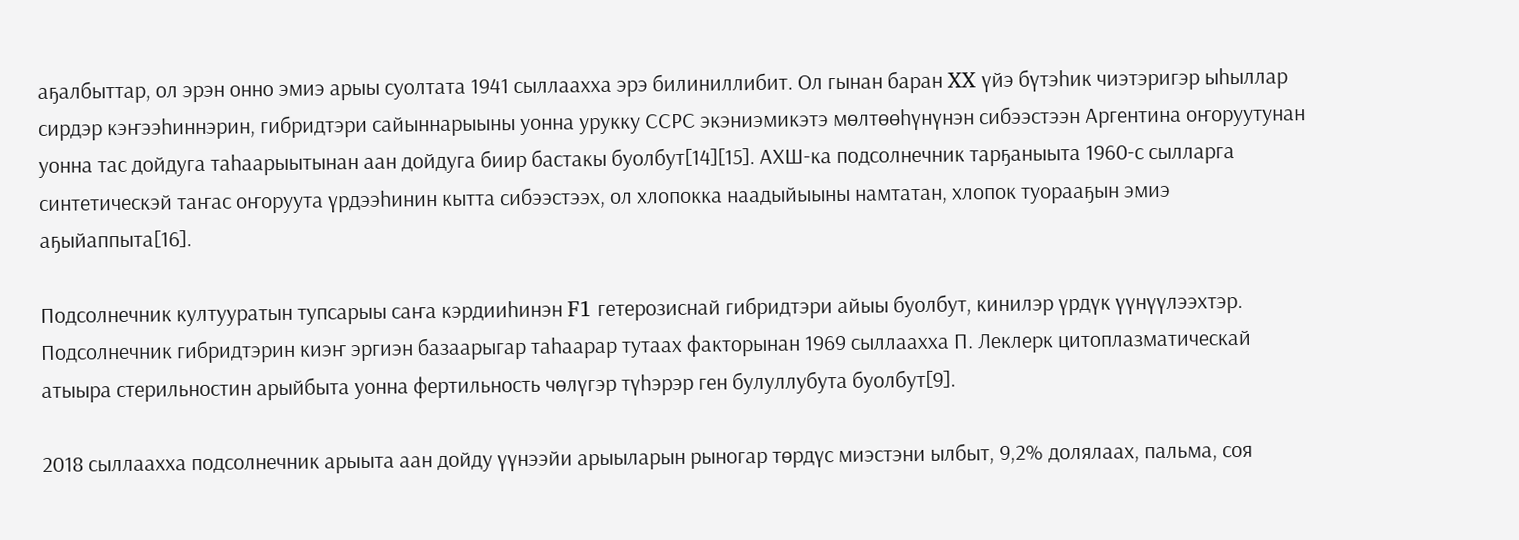аҕалбыттар, ол эрэн онно эмиэ арыы суолтата 1941 сыллаахха эрэ билиниллибит. Ол гынан баран XX үйэ бүтэһик чиэтэригэр ыһыллар сирдэр кэҥээһиннэрин, гибридтэри сайыннарыыны уонна урукку ССРС экэниэмикэтэ мөлтөөһүнүнэн сибээстээн Аргентина оҥоруутунан уонна тас дойдуга таһаарыытынан аан дойдуга биир бастакы буолбут[14][15]. АХШ-ка подсолнечник тарҕаныыта 1960-с сылларга синтетическэй таҥас оҥоруута үрдээһинин кытта сибээстээх, ол хлопокка наадыйыыны намтатан, хлопок туорааҕын эмиэ аҕыйаппыта[16].

Подсолнечник култууратын тупсарыы саҥа кэрдииһинэн F1 гетерозиснай гибридтэри айыы буолбут, кинилэр үрдүк үүнүүлээхтэр. Подсолнечник гибридтэрин киэҥ эргиэн базаарыгар таһаарар тутаах факторынан 1969 сыллаахха П. Леклерк цитоплазматическай атыыра стерильностин арыйбыта уонна фертильность чөлүгэр түһэрэр ген булуллубута буолбут[9].

2018 сыллаахха подсолнечник арыыта аан дойду үүнээйи арыыларын рыногар төрдүс миэстэни ылбыт, 9,2% долялаах, пальма, соя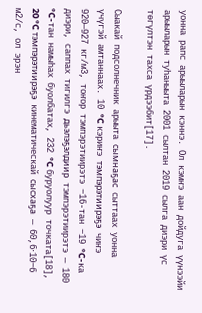уонна рапс арыыларын кэннэ. Ол кэмҥэ аан дойдуга үүнээйи арыыларын туһаныыта 2001 сылтан 2019 сылга диэри үс төгүлтэн тахса үрдээбит[17].

Сыакай подсолнечник арыыта сымнаҕас сыттаах уонна үчүгэй амтаннаах. 10 °C кэриҥэ тэмпэрэтиирэҕэ чиҥэ 920—927 кг/м3, тоҥор тэмпэрэтиирэтэ −16-тан −19 °C-ка диэри, саппах тигилгэ дьэлэҕэлдиир тэмпэрэтиирэтэ — 180 °C-тан намыһах буолбатах, 232 °C буруолуур точката[18], 20 °C тэмпэрэтиирэҕэ кинематическай сысхаҕа — 60,6⋅10−6 м2/с, ол эрэн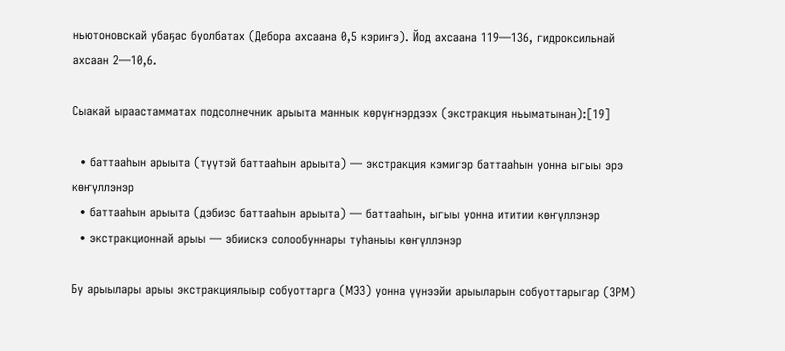ньютоновскай убаҕас буолбатах (Дебора ахсаана 0,5 кэриҥэ). Йод ахсаана 119—136, гидроксильнай ахсаан 2—10,6.

Сыакай ыраастамматах подсолнечник арыыта маннык көрүҥнэрдээх (экстракция ньыматынан):[19]

  • баттааһын арыыта (түүтэй баттааһын арыыта) — экстракция кэмигэр баттааһын уонна ыгыы эрэ көҥүллэнэр
  • баттааһын арыыта (дэбиэс баттааһын арыыта) — баттааһын, ыгыы уонна ититии көҥүллэнэр
  • экстракционнай арыы — эбиискэ солообуннары туһаныы көҥүллэнэр

Бу арыылары арыы экстракциялыыр собуоттарга (МЭЗ) уонна үүнээйи арыыларын собуоттарыгар (ЗРМ)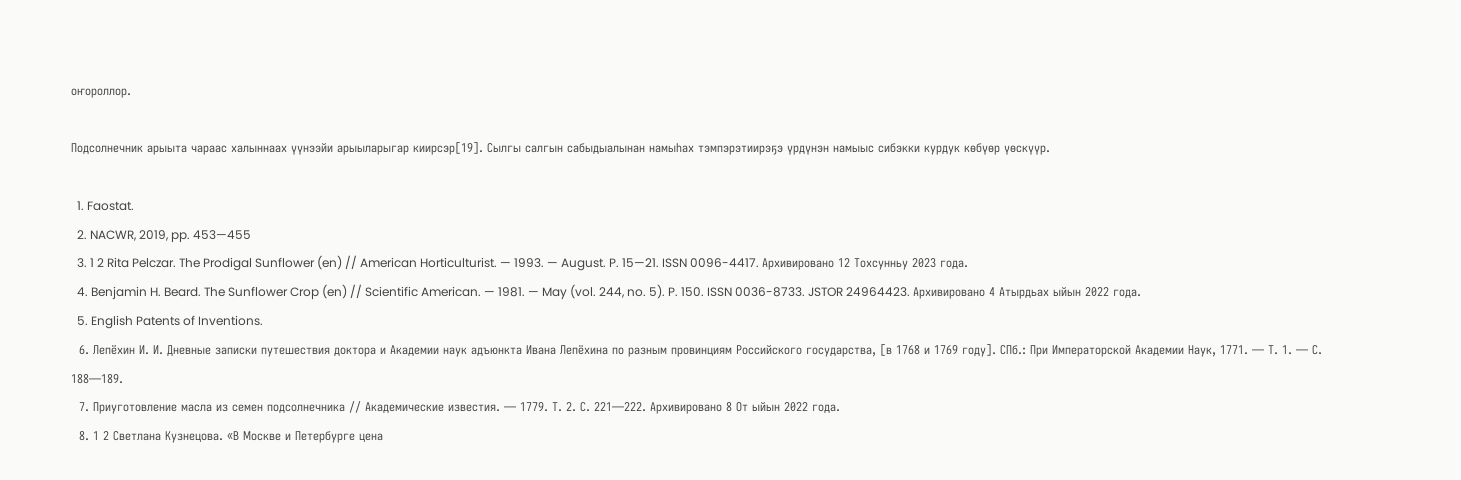оҥороллор.

Подсолнечник арыыта чараас халыннаах үүнээйи арыыларыгар киирсэр[19]. Сылгы салгын сабыдыалынан намыһах тэмпэрэтиирэҕэ үрдүнэн намыыс сибэкки курдук көбүөр үөскүүр.

  1. Faostat.
  2. NACWR, 2019, pp. 453—455
  3. 1 2 Rita Pelczar. The Prodigal Sunflower (en) // American Horticulturist. — 1993. — August. P. 15—21. ISSN 0096-4417. Архивировано 12 Тохсунньу 2023 года.
  4. Benjamin H. Beard. The Sunflower Crop (en) // Scientific American. — 1981. — May (vol. 244, no. 5). P. 150. ISSN 0036-8733. JSTOR 24964423. Архивировано 4 Атырдьах ыйын 2022 года.
  5. English Patents of Inventions.
  6. Лепёхин И. И. Дневные записки путешествия доктора и Академии наук адъюнкта Ивана Лепёхина по разным провинциям Российского государства, [в 1768 и 1769 году]. СПб.: При Императорской Академии Наук, 1771. — Т. 1. — С. 188—189.
  7. Приуготовление масла из семен подсолнечника // Академические известия. — 1779. Т. 2. С. 221—222. Архивировано 8 От ыйын 2022 года.
  8. 1 2 Светлана Кузнецова. «В Москве и Петербурге цена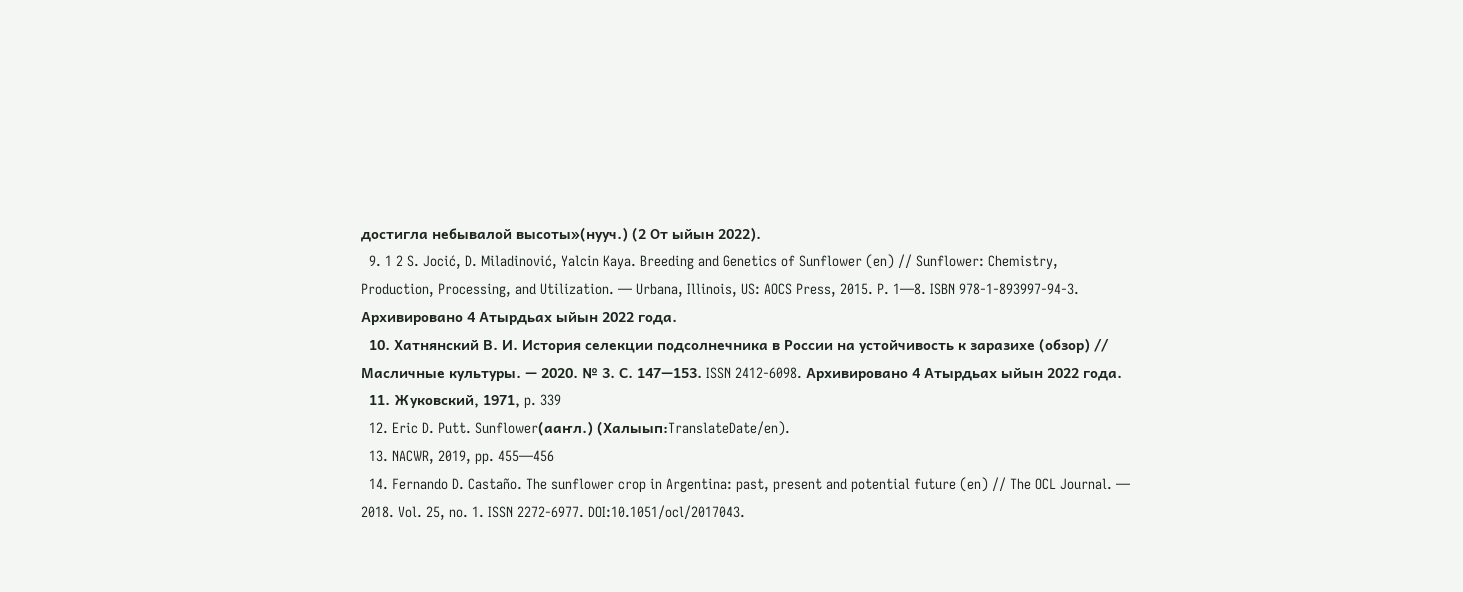достигла небывалой высоты»(нууч.) (2 От ыйын 2022).
  9. 1 2 S. Jocić, D. Miladinović, Yalcin Kaya. Breeding and Genetics of Sunflower (en) // Sunflower: Chemistry, Production, Processing, and Utilization. — Urbana, Illinois, US: AOCS Press, 2015. P. 1—8. ISBN 978-1-893997-94-3. Архивировано 4 Атырдьах ыйын 2022 года.
  10. Хатнянский В. И. История селекции подсолнечника в России на устойчивость к заразихе (обзор) // Масличные культуры. — 2020. № 3. С. 147—153. ISSN 2412-6098. Архивировано 4 Атырдьах ыйын 2022 года.
  11. Жуковский, 1971, p. 339
  12. Eric D. Putt. Sunflower(ааҥл.) (Халыып:TranslateDate/en).
  13. NACWR, 2019, pp. 455—456
  14. Fernando D. Castaño. The sunflower crop in Argentina: past, present and potential future (en) // The OCL Journal. — 2018. Vol. 25, no. 1. ISSN 2272-6977. DOI:10.1051/ocl/2017043.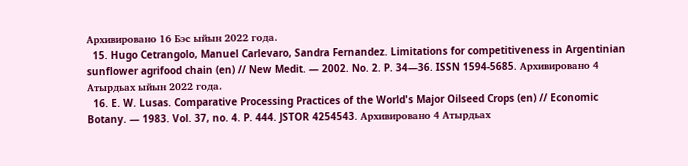Архивировано 16 Бэс ыйын 2022 года.
  15. Hugo Cetrangolo, Manuel Carlevaro, Sandra Fernandez. Limitations for competitiveness in Argentinian sunflower agrifood chain (en) // New Medit. — 2002. No. 2. P. 34—36. ISSN 1594-5685. Архивировано 4 Атырдьах ыйын 2022 года.
  16. E. W. Lusas. Comparative Processing Practices of the World's Major Oilseed Crops (en) // Economic Botany. — 1983. Vol. 37, no. 4. P. 444. JSTOR 4254543. Архивировано 4 Атырдьах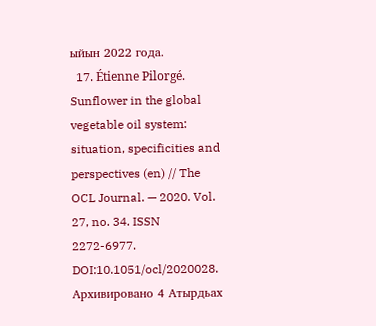ыйын 2022 года.
  17. Étienne Pilorgé. Sunflower in the global vegetable oil system: situation, specificities and perspectives (en) // The OCL Journal. — 2020. Vol. 27, no. 34. ISSN 2272-6977. DOI:10.1051/ocl/2020028. Архивировано 4 Атырдьах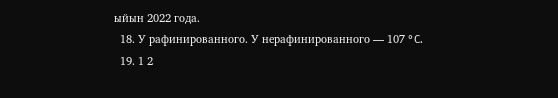ыйын 2022 года.
  18. У рафинированного. У нерафинированного — 107 °C.
  19. 1 2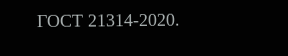ГОСТ 21314-2020.